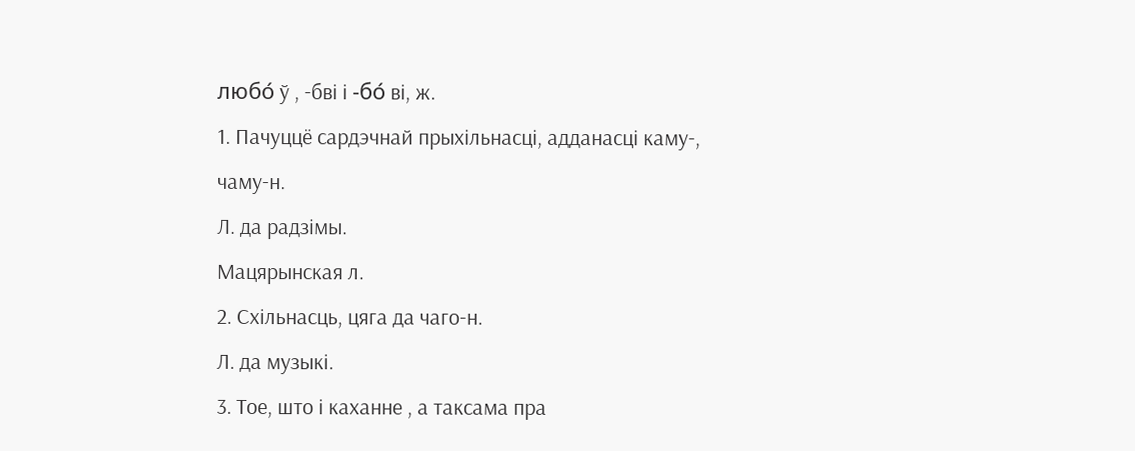любо́ ў , -бві і -бо́ ві, ж.
1. Пачуццё сардэчнай прыхільнасці, адданасці каму-, чаму-н.
Л. да радзімы.
Мацярынская л.
2. Схільнасць, цяга да чаго-н.
Л. да музыкі.
3. Тое, што і каханне , а таксама пра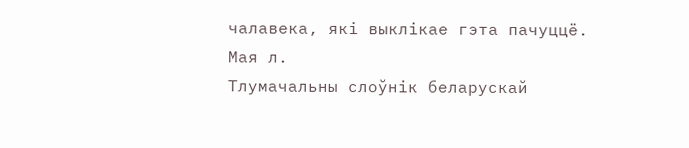чалавека, які выклікае гэта пачуццё.
Мая л.
Тлумачальны слоўнік беларускай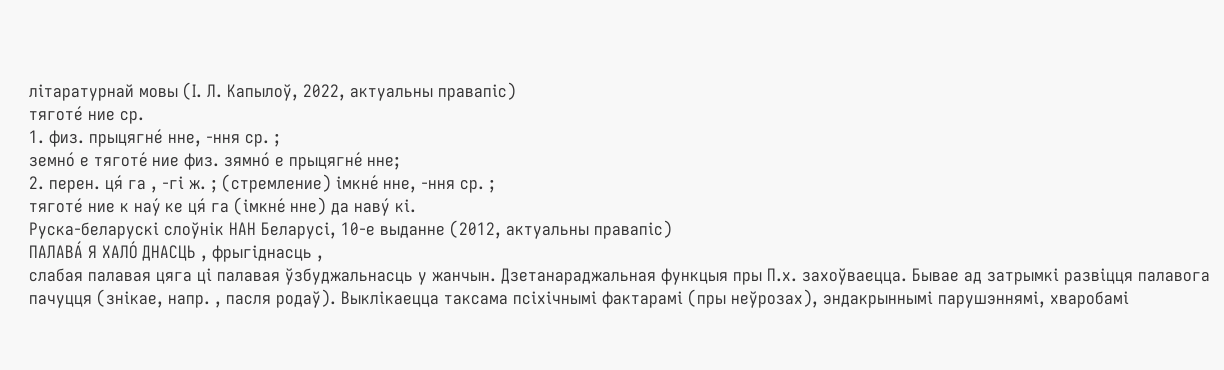літаратурнай мовы (І. Л. Капылоў, 2022, актуальны правапіс)
тяготе́ ние ср.
1. физ. прыцягне́ нне, -ння ср. ;
земно́ е тяготе́ ние физ. зямно́ е прыцягне́ нне;
2. перен. ця́ га , -гі ж. ; (стремление) імкне́ нне, -ння ср. ;
тяготе́ ние к нау́ ке ця́ га (імкне́ нне) да наву́ кі.
Руска-беларускі слоўнік НАН Беларусі, 10-е выданне (2012, актуальны правапіс)
ПАЛАВА́ Я ХАЛО́ ДНАСЦЬ , фрыгіднасць ,
слабая палавая цяга ці палавая ўзбуджальнасць у жанчын. Дзетанараджальная функцыя пры П.х. захоўваецца. Бывае ад затрымкі развіцця палавога пачуцця (знікае, напр. , пасля родаў). Выклікаецца таксама псіхічнымі фактарамі (пры неўрозах), эндакрыннымі парушэннямі, хваробамі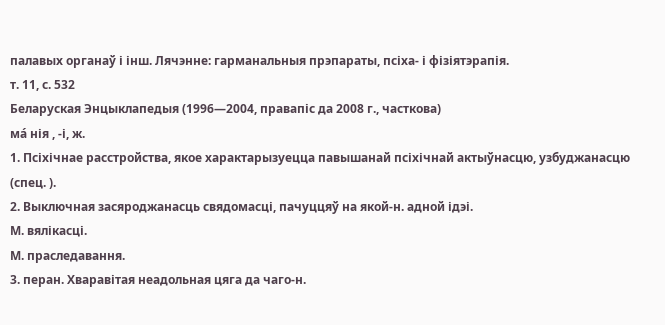палавых органаў і інш. Лячэнне: гарманальныя прэпараты, псіха- і фізіятэрапія.
т. 11, с. 532
Беларуская Энцыклапедыя (1996—2004, правапіс да 2008 г., часткова)
ма́ нія , -і, ж.
1. Псіхічнае расстройства, якое характарызуецца павышанай псіхічнай актыўнасцю, узбуджанасцю (спец. ).
2. Выключная засяроджанасць свядомасці, пачуццяў на якой-н. адной ідэі.
М. вялікасці.
М. праследавання.
3. перан. Хваравітая неадольная цяга да чаго-н.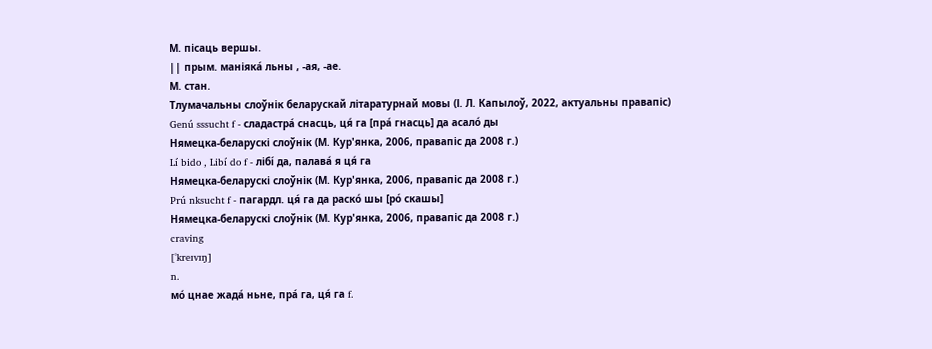М. пісаць вершы.
|| прым. маніяка́ льны , -ая, -ае.
М. стан.
Тлумачальны слоўнік беларускай літаратурнай мовы (І. Л. Капылоў, 2022, актуальны правапіс)
Genú sssucht f - сладастра́ снасць, ця́ га [пра́ гнасць] да асало́ ды
Нямецка-беларускі слоўнік (М. Кур'янка, 2006, правапіс да 2008 г.)
Lí bido , Libí do f - лібі́ да, палава́ я ця́ га
Нямецка-беларускі слоўнік (М. Кур'янка, 2006, правапіс да 2008 г.)
Prú nksucht f - пагардл. ця́ га да раско́ шы [ро́ скашы]
Нямецка-беларускі слоўнік (М. Кур'янка, 2006, правапіс да 2008 г.)
craving
[ˈkreɪvɪŋ]
n.
мо́ цнае жада́ ньне, пра́ га, ця́ га f.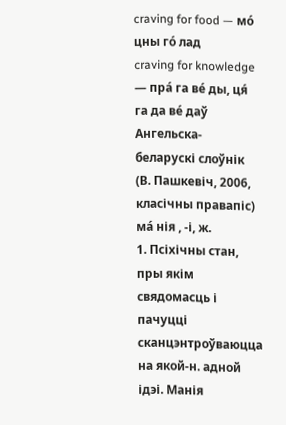craving for food — мо́ цны го́ лад
craving for knowledge — пра́ га ве́ ды, ця́ га да ве́ даў
Ангельска-беларускі слоўнік (В. Пашкевіч, 2006, класічны правапіс)
ма́ нія , ‑і, ж.
1. Псіхічны стан, пры якім свядомасць і пачуцці сканцэнтроўваюцца на якой‑н. адной ідэі. Манія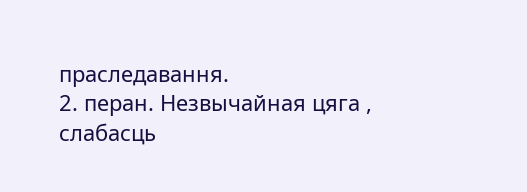праследавання.
2. перан. Незвычайная цяга , слабасць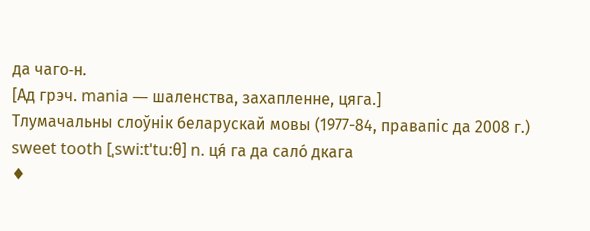да чаго‑н.
[Ад грэч. mania — шаленства, захапленне, цяга.]
Тлумачальны слоўнік беларускай мовы (1977-84, правапіс да 2008 г.)
sweet tooth [ˌswi:tˈtu:θ] n. ця́ га да сало́ дкага
♦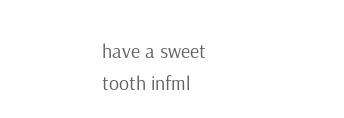have a sweet tooth infml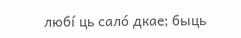любі́ ць сало́ дкае; быць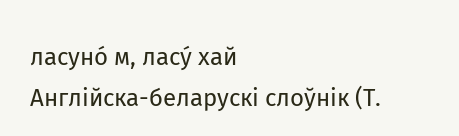ласуно́ м, ласу́ хай
Англійска-беларускі слоўнік (Т.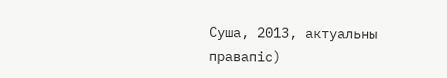Суша, 2013, актуальны правапіс)